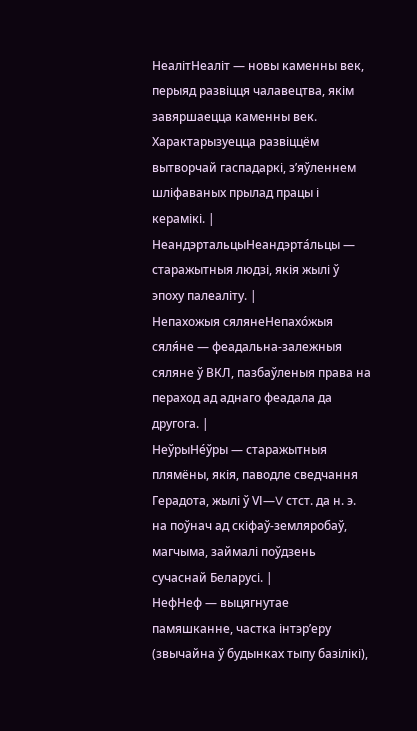НеалітНеаліт — новы каменны век, перыяд развіцця чалавецтва, якім завяршаецца каменны век. Характарызуецца развіццём вытворчай гаспадаркі, з’яўленнем шліфаваных прылад працы і керамікі. |
НеандэртальцыНеандэрта́льцы — старажытныя людзі, якія жылі ў эпоху палеаліту. |
Непахожыя сялянеНепахо́жыя сяля́не — феадальна-залежныя сяляне ў ВКЛ, пазбаўленыя права на пераход ад аднаго феадала да другога. |
НеўрыНе́ўры — старажытныя плямёны, якія, паводле сведчання Герадота, жылі ў VІ—V стст. да н. э. на поўнач ад скіфаў-земляробаў, магчыма, займалі поўдзень сучаснай Беларусі. |
НефНеф — выцягнутае памяшканне, частка інтэр’еру (звычайна ў будынках тыпу базілікі),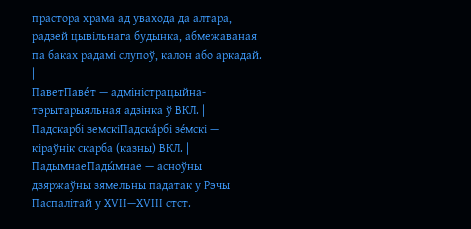прастора храма ад увахода да алтара, радзей цывільнага будынка, абмежаваная па баках радамі слупоў, калон або аркадай. |
ПаветПаве́т — адміністрацыйна-тэрытарыяльная адзінка ў ВКЛ. |
Падскарбі земскіПадска́рбі зе́мскі — кіраўнік скарба (казны) ВКЛ. |
ПадымнаеПады́мнае — асноўны дзяржаўны зямельны падатак у Рэчы Паспалітай у ХVІІ—ХVІІІ стст.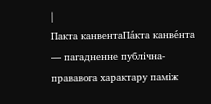|
Пакта канвентаПа́кта канве́нта — пагадненне публічна-прававога характару паміж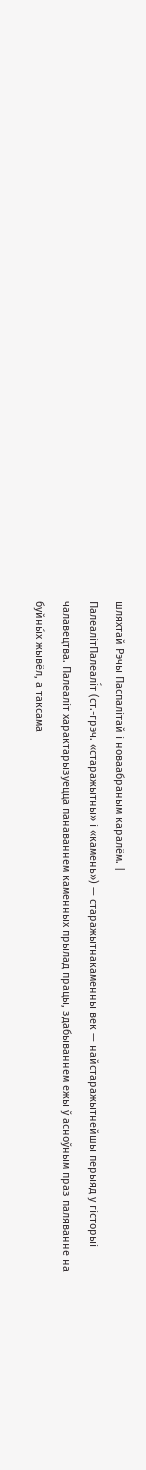шляхтай Рэчы Паспалітай і новаабраным каралём. |
ПалеалітПалеалі́т (ст.-грэч. «старажытны» і «камень») — старажытнакаменны век — найстаражытнейшы перыяд у гісторыі чалавецтва. Палеаліт характарызуецца панаваннем каменных прылад працы, здабываннем ежы ў асноўным праз паляванне на буйны́х жывёл, а таксама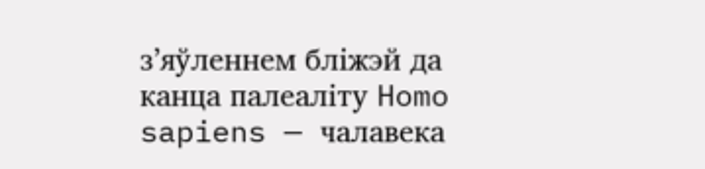з’яўленнем бліжэй да канца палеаліту Homo sapiens — чалавека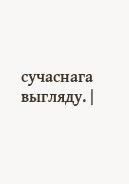сучаснага выгляду. |